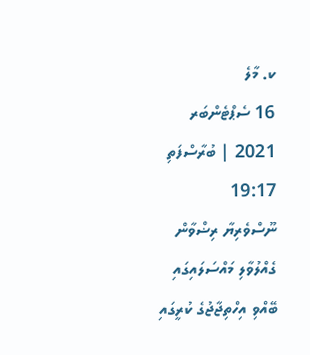ކ. މާލެ
16 ސެޕްޓެންބަރ 2021 | ބުރާސްފަތި 19:17
ނޫސްވެރިޔާ ރިޟްވާން ގެއްލުވާލި މައްސަލައިގައި ބޭއްވި އިހްތިޖާޖުގެ ކުރީގައި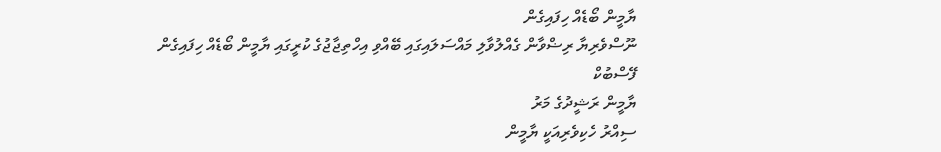ޔާމީން ބޯޑެއް ހިފައިގެން
ނޫސްވެރިޔާ ރިޟްވާން ގެއްލުވާލި މައްސަލައިގައި ބޭއްވި އިހްތިޖާޖުގެ ކުރީގައި ޔާމީން ބޯޑެއް ހިފައިގެން
ފޭސްބުކް
ޔާމީން ރަޝީދުގެ މަރު
ސިއްރު ހެކިވެރިއަކީ ޔާމީން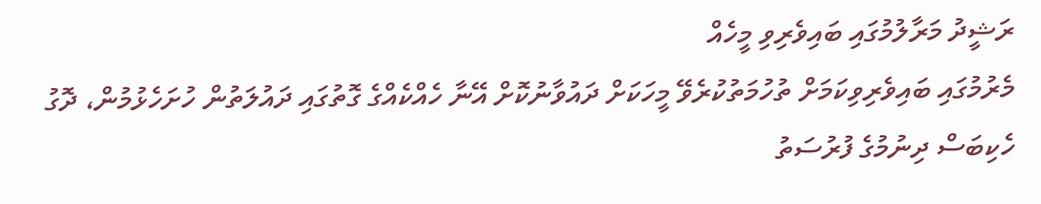ރަޝީދު މަރާލުމުގައި ބައިވެރިވި މީހެއް
މެރުމުގައި ބައިވެރިވިކަމަށް ތުހުމަތުކުރެވޭ މީހަކަށް ދައުވާނުކޮށް އޭނާ ހެއްކެއްގެ ގޮތުގައި ދައުލަތުން ހުށަހެޅުމުން، ދޮގު ހެކިބަސް ދިނުމުގެ ފުރުސަތު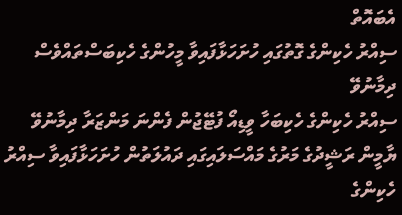އެބައޮތް
ސިއްރު ހެކިންގެ ގޮތުގައި ހުށަހަޅާފައިވާ މީހުންގެ ހެކިބަސްތައްވެސް ދިމާނުވޭ
ސިއްރު ހެކިންގެ ހެކިބަހާ ވީޑިއޯ ފުޓޭޖުން ފެންނަ މަންޒަރާ ދިމާނުވޭ
ޔާމީން ރަޝީދުގެ މަރުގެ މައްސަލައިގައި ދައުލަތުން ހުށަހަޅާފައިވާ ސިއްރު ހެކިންގެ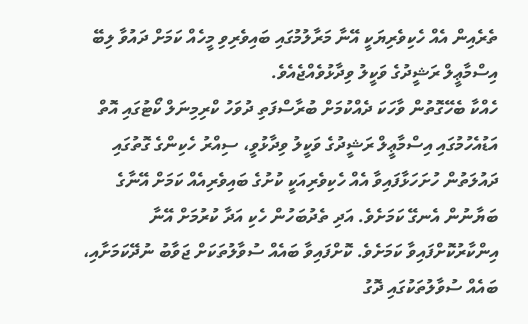ތެރެއިން އެއް ހެކިވެރިޔަކީ އޭނާ މަރާލުމުގައި ބައިވެރިވި މީހެއް ކަމަށް ދައުވާ ލިބޭ އިސްމާޢީލް ރަޝީދުގެ ވަކީލު ވިދާޅުވެއްޖެއެވެ.
ހެއްކާ ބެހޭގޮތުން ވާހަކަ ދެއްކުމަށް ބުރާސްފަތި ދުވަހު ކްރިމިނަލް ކޯޓުގައި އޮތް އަޑުއެހުމުގައި އިސްމާޢީލް ރަޝީދުގެ ވަކީލު ވިދާޅުވީ، ސިއްރު ހެކިންގެ ގޮތުގައި ދައުލަތުން ހުށަހަޅާފައިވާ އެއް ހެކިވެރިއަކީ ކުށުގެ ބައިވެރިއެއް ކަމަށް އޭނާގެ ބަޔާނުން އެނގޭ ކަމަށެވެ. އަދި ތެދުބަހުން ހެކި އަދާ ކުރުމަށް އޭނާ އިންކާރުކޮށްފައިވާ ކަމަށެވެ. ކޮށްފައިވާ ބައެއް ސުވާލުތަކަށް ޖަވާބު ނުދޭކަމަށާއި، ބައެއް ސުވާލުތަކުގައި ދޮގު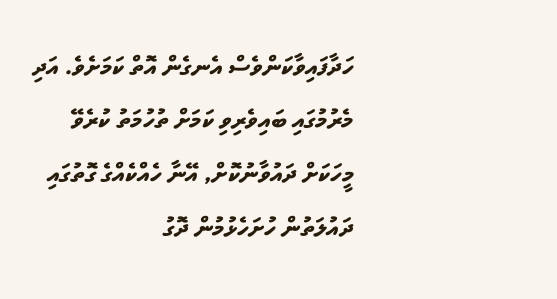ހަދާފައިވާކަންވެސް އެނގެން އޮތް ކަމަށެވެ. އަދި މެރުމުގައި ބައިވެރިވި ކަމަށް ތުހުމަތު ކުރެވޭ މީހަކަށް ދައުވާނުކޮށް, އޭނާ ހެއްކެއްގެ ގޮތުގައި ދައުލަތުން ހުށަހެޅުމުން ދޮގު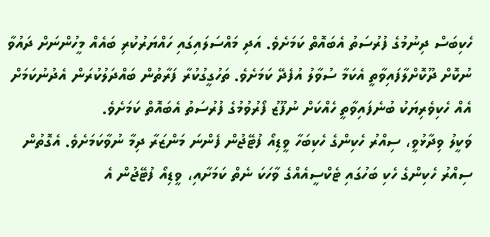ހެކިބަސް ދިނުމުގެ ފުރުސަތު އެބައޮތް ކަމަށެވެ. އަދި މައްސަލައިގައި ހައްޔަރުކުރި ބައެއް މީހުންނަށް ދައުވާ ނުކޮށް ދޫކޮށްލާފައިވާތީ އެކަމާ ސުވާލު އުފެދޭ ކަމަށެވެ. ތަހުގީގުކުރާ ފަރާތުން ބައްދަލުކުރަން އެދުނުކަމަށް އެއް ހެކިވެރިޔަކު ބުނެފައިވާތީ ހެއްކަށް ނުފޫޒު ފޯރުވުމުގެ ފުރުސަތު އެބައޮތް ކަމަށެވެ.
ވަކީލު ވިދާޅުވީ، ސިއްރު ހެކިންގެ ހެކިބަހާ ވީޑިއޯ ފުޓޭޖުން ފެންނަ މަންޒަރާ ދިމާ ނުވާކަމަށެވެ. އެގޮތުން ސިއްރު ހެކިންގެ ހެކި ބަހުގައި ޓެކްސީއެއްގެ ވާހަކަ ނެތް ކަމަށާއި، ވީޑިއޯ ފުޓޭޖުން އެ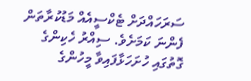ސަރަހައްދަށް ޓެކްސީއެއް މަޑުކުރާތަން ފެންނަ ކަމަށެވެ. ސިއްރު ހެކިންގެ ގޮތުގައި ހުށަހަޅާފައިވާ މީހުންގެ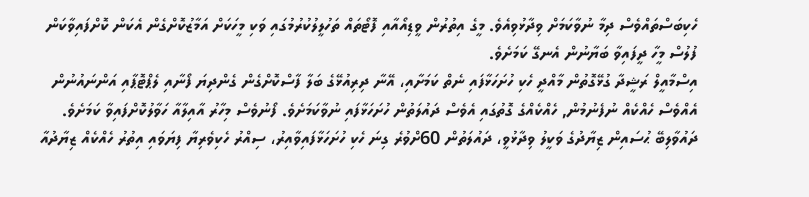ހެކިބަސްތައްވެސް ދިމާ ނުވާކަމަށް ވިދާޅުވިއެވެ. މީގެ އިތުރުން ވީޑިއޯއާއި ފޮޓޯތައް ތަހުލީލުކުރުމުގައި ވަކި މީހަކަށް އަމާޒުކޮށްގެން އެކަން ކޮށްފައިވާކަން ފުލުސް މީހާ ދީފައިވާ ބަޔާނުން އެނގޭ ކަމަށެވެ.
އިސްމާއީލް ރަޝީދާ ގުޅޭގޮތުން މާއްދީ ހެކި ހުށަހަޅާފައި ނެތް ކަމަށާއި، އޭނާ ދިރިއުޅޭގެ ބަލާ ފާސްކޮށްގެން ގެންދިޔަ ފޯނާއި ލެޕްޓޮޕާއި އަންނައުނުން އެއްވެސް ހެއްކެއް ނުފެނުމުން, ހެއްކެއްގެ ގޮތުގައި އެވެސް ދައުލަތުން ހުށަހަޅާފައި ނުވާކަމަށެވެ. ފޯނުވެސް މިހާރު އާއިލާއާ ހަވާލުކޮށްފައިވާ ކަމަށެވެ.
ދައުވާލިބޭ ޙުސައިން ޒިޔާދުގެ ވަކީލު ވިދާޅުވީ، ދައުލަތުން 60ށްވުރެ ގިނަ ހެކި ހުށަހަޅާފައިވާއިރު، ސިއްރު ހެކިވެރިޔާ ފިޔަވައި އިތުރު ހެއްކެއް ޒިޔާދުއާ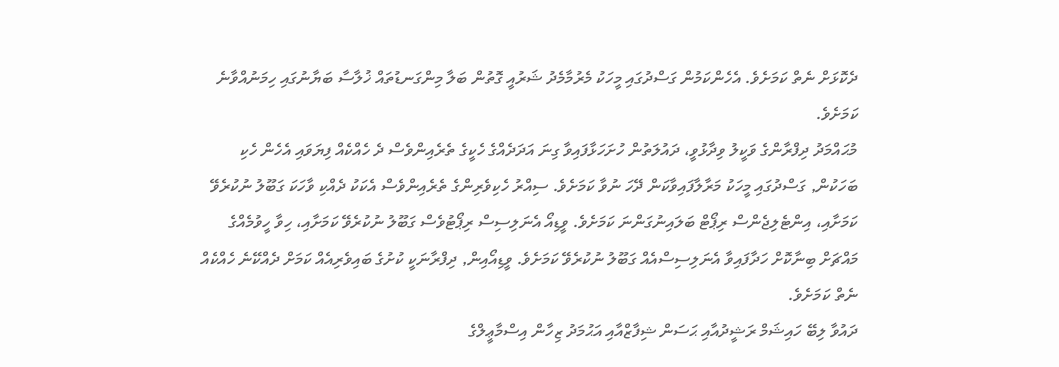ދެކޮޅަށް ނެތް ކަމަށެވެ. އެހެންކަމުން ގަސްދުގައި މީހަކު މެރުމާމެދު ޝަރުއީ ގޮތުން ބަލާ މިންގަނޑުތައް ޚުލާސާ ބަޔާނުގައި ހިމަނުއްވާނެ ކަމަށެވެ.
މުޙައްމަދު ދިފްރާންގެ ވަކީލު ވިދާޅުވީ، ދައުލަތުން ހުށަހަޅާފައިވާ ގިނަ އަދަދެއްގެ ހެކީގެ ތެރެއިންވެސް ދެ ހެއްކެއް ފިޔަވައި އެހެން ހެކި ބަހަކުން, ގަސްދުގައި މީހަކު މަރާލާފައިވާކަން ދޭހަ ނުވާ ކަމަށެވެ. ސިއްރު ހެކިވެރިންގެ ތެރެއިންވެސް އެކަކު ދެއްކި ވާހަކަ ގަބޫލު ނުކުރެވޭ ކަމަށާއި، އިންޓެލިޖެންސް ރިޕޯޓް ބަލައިނުގަންނަ ކަމަށެވެ. ވީޑިއޯ އެނަލިސިސް ރިޕޯޓުވެސް ގަބޫލު ނުކުރެވޭ ކަމަށާއި، ހިވާ ހީވުމެއްގެ މައްޗަށް ބިނާކޮށް ހަދާފައިވާ އެނަލިސިސްއެއް ގަބޫލު ނުކުރެވޭ ކަމަށެވެ. ވީޑިއޯއިން, ދިފްރާނަކީ ކުށުގެ ބައިވެރިއެއް ކަމަށް ދެއްކޭނެ ހެއްކެއް ނެތް ކަމަށެވެ.
ދައުވާ ލިބޭ ހައިޝަމް ރަޝީދުއާއި ޙަސަން ޝިފާޒްއާއި އަޙުމަދު ޒިހާން އިސްމާޢީލްގެ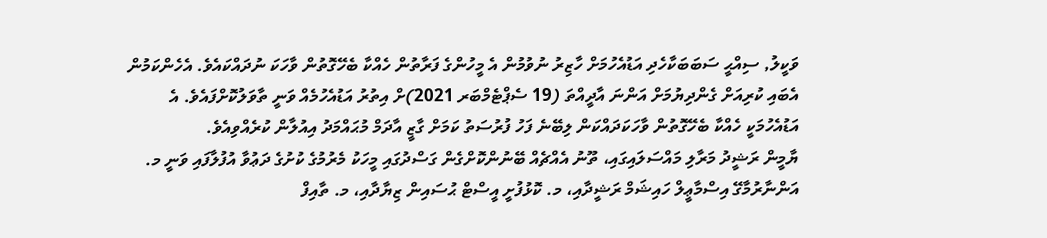ވަކީލު, ސިއްޙީ ސަބަބަކާހެދި އަޑުއެހުމަށް ހާޒިރު ނުވުމުން އެ މީހުންގެ ފަރާތުން ހެއްކާ ބެހޭގޮތުން ވާހަކަ ނުދައްކައެވެ. އެހެންކަމުން އެބައި ކުރިއަށް ގެންދިޔުމަށް އަންނަ އާދީއްތަ (19 ސެޕްޓެމްބަރ 2021)ށް އިތުރު އަޑުއެހުމެއް ވަނީ ތާވަލުކޮށްފައެވެ. އެ އަޑުއެހުމަކީ ހެއްކާ ބެހޭގޮތުން ވާހަކަދައްކަން ލިބޭނެ ފަހު ފުރުސަތު ކަމަށް ގާޒީ އާދަމް މުޙައްމަދު އިއުލާން ކުރެއްވިއެވެ.
ޔާމީން ރަޝީދު މަރާލި މައްސަލައިގައި، ތޫނު އެއްޗެއް ބޭނުންކޮށްގެން ގަސްދުގައި މީހަކު މެރުމުގެ ކުށުގެ ދަޢުވާ އުފުލާފައި ވަނީ މ. އަންނާރުމާގޭ އިސްމާޢީލް ހައިޝަމް ރަޝީދާއި، މ. ކޮޅުފުށީ އީސްޓް ޙުސައިން ޒިޔާދާއި، މ. ތާއިފް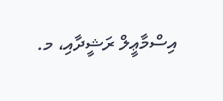އިސްމާޢީލް ރަޝީދާއި، މ.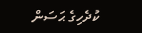ކުދެހިގެ ޙަސަން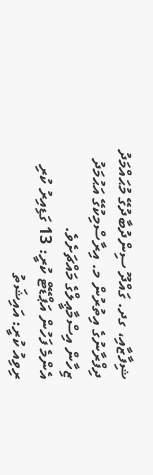ޝިފާޒާއި، ގދ. ގައްދޫ ސިންދުބާދުގޭ މުޙައްމަދު ދިފްރާނުގެ އިތުރުން މ. އިރާސްމިކުގޭ އަޙުމަދު ޒިހާން އިސްމާޢީލްގެ މައްޗަށެވެ.
އެންމެ ފަހުން އަޕްޑޭޓް ކުރީ: 13 ގަޑިއިރު ކުރި
ރިވިއު ކުރީ: އައިޝަތު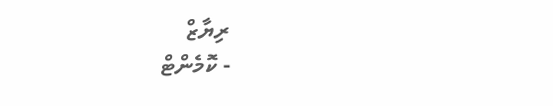ރިޔާޒް
- ކޮމެންޓް